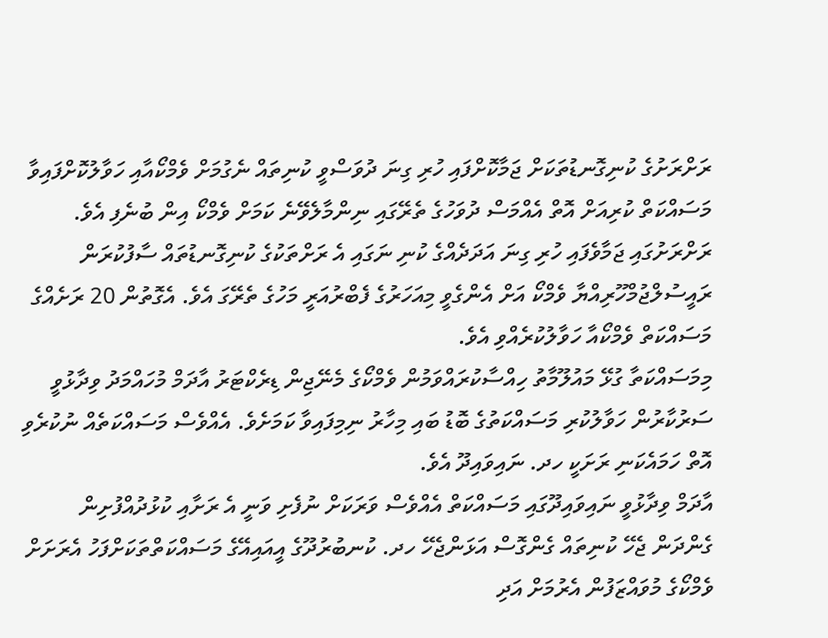ރަށްރަށުގެ ކުނިގޮނޑުތަކަށް ޖަމާކޮށްފައި ހުރި ގިނަ ދުވަސްވީ ކުނިތައް ނެގުމަށް ވެމްކޯއާއި ހަވާލުކޮށްފައިވާ މަސައްކަތް ކުރިއަށް އޮތް އެއްމަސް ދުވަހުގެ ތެރޭގައި ނިންމާލެވޭނެ ކަމަށް ވެމްކޯ އިން ބުނެފި އެވެ.
ރަށްރަށުގައި ޖަމާވެފައި ހުރި ގިނަ އަދަދެއްގެ ކުނި ނަގައި އެ ރަށްތަކުގެ ކުނިގޮނޑުތައް ސާފުކުރަން ރައީސުލްޖުމްހޫރިއްޔާ ވެމްކޯ އަށް އެންގެވީ މިއަހަރުގެ ފެބްރުއަރީ މަހުގެ ތެރޭގަ އެވެ. އެގޮތުން 20 ރަށެއްގެ މަސައްކަތް ވެމްކޯއާ ހަވާލުކުރެއްވި އެވެ.
މިމަސައްކަތާ ގުޅޭ މައުލޫމާތު ހިއްސާކުރައްވަމުން ވެމްކޯގެ މެނޭޖިން ޑިރެކްޓަރު އާދަމް މުހައްމަދު ވިދާޅުވީ ސަރުކާރުން ހަވާލުކުރި މަސައްކަތުގެ ބޮޑު ބައި މިހާރު ނިމިފައިވާ ކަމަށެވެ. އެއްވެސް މަސައްކަތެއް ނުކުރެވި އޮތް ހަމައެކަނި ރަށަކީ ހދ. ނައިވައިދޫ އެވެ.
އާދަމް ވިދާޅުވީ ނައިވައިދޫގައި މަސައްކަތް އެއްވެސް ވަރަކަށް ނުފެށި ވަނީ އެ ރަށާއި ކުޅުދުއްފުށިން ގެންދަން ޖެހޭ ކުނިތައް ގެންގޮސް އަޅަންޖެހޭ ހދ. ކުނބުރުދޫގެ އީއައިއޭގެ މަސައްކަތްތަކަށްފަހު އެރަށަށް ވެމްކޯގެ މުވައްޒަފުން އެރުމަށް އަދި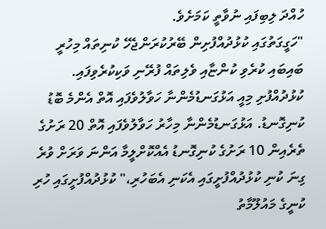ހުއްދަ ލިބިފައި ނުވާތީ ކަމަށެވެ.
"ހަގީގަތުގައި ކުޅުދުއްފުށިން ބޭރުކުރަންޖެހޭ ކުނިތައް މިހުރީ ބައިބައި ކުރެވި ކުންޏާއި ވެލިތައް ފުރޭނި ވަކިކުރެވިފައި. ކުޅުދުއްފުށި މިއީ އަޅުގަނޑުމެންނާ ހަވާލުވެފައި އޮތް އެންމެ ބޮޑު ކުނިގޮނޑު. އަޅުގަނޑުމެންނާ މިހާރު ހަވާލުވެފައި އޮތް 20 ރަށުގެ ތެރެއިން 10 ރަށުގެ ކުނިގޮނޑު އެއްކޮށްލީމާ އަންނަ ވަރަށް ވުރެ ގިނަ ކުނި ކުޅުދުއްފުށީގައި އެކަނި އެބަހުރި،" ކުޅުދުއްފުށީގައި ހުރި ކުނީގެ މައުލޫމާތު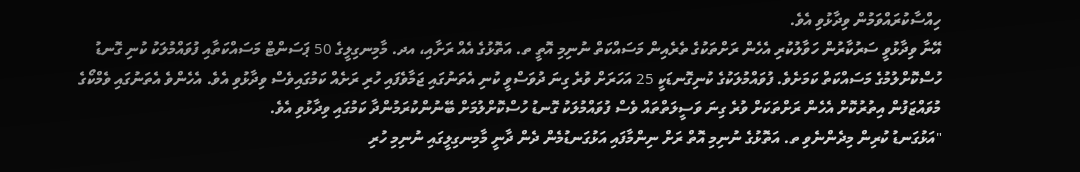ހިއްސާކުރައްވަމުން ވިދާޅުވި އެވެ.
އޭނާ ވިދާޅުވީ ސަރުކާރުން ހަވާލުކުރި އެހެން ރަށްތަކުގެ ތެރެއިން މަސައްކަތް ނުނިމި އޮތީ ތ. އަތޮޅުގެ އެއް ރަށާއި، އދ. މާމިނގިލީގެ 50 ޕަސަންޓް މަސައްކަތާއި ފުވައްމުލަކު ކުނި ގޮނޑު ހުސްކޮށްލުމުގެ މަސައްކަތް ކަމަށެވެ. ފުވައްމުލަކުގެ ކުނިގޮނޑަކީ 25 އަހަރަށް ވުރެ ގިނަ ދުވަސްވީ ކުނި އެތަނުގައި ޖަމާވެފައި ހުރި ރަށެއް ކަމުގައިވެސް ވިދާޅުވި އެވެ. އެހެންވެ އެތަނުގައި ވެމްކޯގެ މުވައްޒަފުން އިތުރުކޮށް އެހެން ރަށްތަކަށް ވުރެ ގިނަ ވަސީލަތްތައް ވެސް ފުވައްމުލަކު ގޮނޑު ހުސްކޮށްލުމަށް ބޭނުންކުރަމުންދާ ކަމުގައި ވިދާޅުވި އެވެ.
"އަޅުގަނޑު ކުރިން މިދެންނެވި ތ. އަތޮޅުގެ ނުނިމި އޮތް ރަށް ނިންމާފައި އަޅުގަނޑުމެން ދެން ދާނީ މާމިނގިލީގައި ނުނިމި ހުރި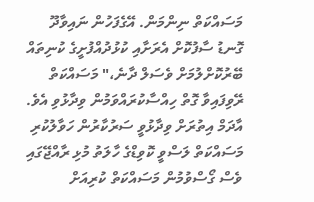މަސައްކަތް ނިންމަން. އޭގެފަހުން ނައިވާދޫ ގޮނޑު ސާފުކޮށް އެރަށާއި ކުޅުދުއްފުށީގެ ކުނިތައް ބޭރުކޮށްލުމަށް ވެސަލް ދާނެ،" މަސައްކަތް ރޭވިފައިވާ ގޮތް ހިއްސާކުރައްވަމުން ވިދާޅުވި އެވެ.
އާދަމް އިތުރަށް ވިދާޅުވީ ސަރުކާރުން ހަވާލުކުރި މަސައްކަތް ލަސްވީ ކޮވިޑްގެ ހާލަތު މުޅި ރާއްޖޭގައި ވެސް ގޯސްވުމުން މަސައްކަތް ކުރިއަށް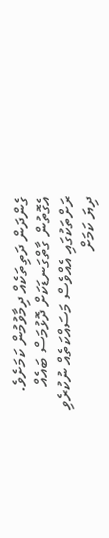ގެންދަން ދަތިތަކެއް ދިމާވުމުން ކަމަށެވެ. އެގޮތުން ގާތްގަނޑަކަށް ދޮޅުމަސް ބައެއް ރަށްތަކުގައި އެއްވެސް މަސައްކަތެއް ނުކުރެވި ދިޔަ ކަމަށް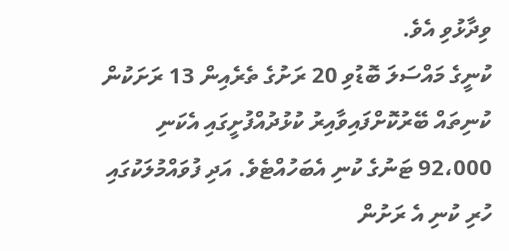ވިދާޅުވި އެވެ.
ކުނީގެ މައްސަލަ ބޮޑުވި 20 ރަށުގެ ތެރެއިން 13 ރަށަކުން ކުނިތައް ބޭރުކޮށްފައިވާއިރު ކުޅުދުއްފުށީގައި އެކަނި 92،000 ޓަނުގެ ކުނި އެބަހުއްޓެވެ. އަދި ފުވައްމުލަކުގައި ހުރި ކުނި އެ ރަށުން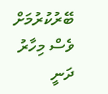ބޭރުކުރުމަށް ވެސް މިހާރު ދަނީ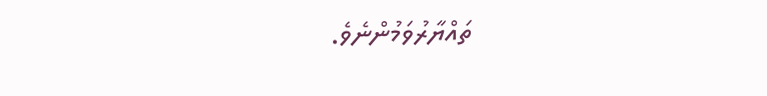ތައްޔާރުވަމުންނެވެ.